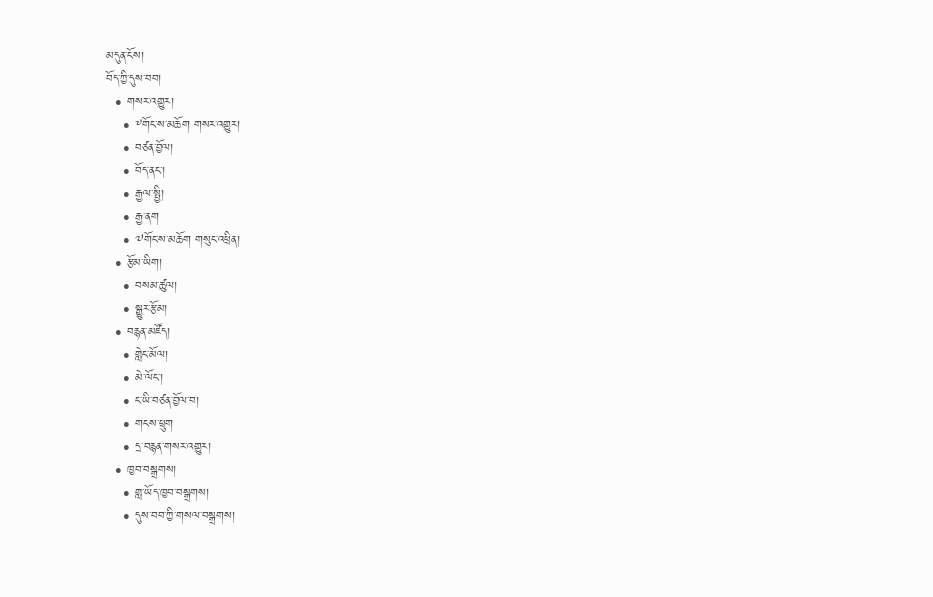མདུན་ངོས།
བོད་ཀྱི་དུས་བབ།
  • གསར་འགྱུར།
    • ༸གོང་ས་མཆོག གསར་འགྱུར།
    • བཙན་བྱོལ།
    • བོད་ནང་།
    • རྒྱལ་སྤྱི།
    • རྒྱ་ནག
    • ༧གོང་ས་མཆོག གསུང་འཕྲིན།
  • རྩོམ་ཡིག།
    • བསམ་ཚུལ།
    • སྒྱུར་རྩོམ།
  • བརྙན་མཛོད།
    • གླེང་མོལ།
    • མེ་ལོང་།
    • ང་ཡི་བཙན་བྱོལ་བ།
    • གངས་ཕྲུག
    • དྲ་བརྙན་གསར་འགྱུར།
  • ཁྱབ་བསྒྲགས།
    • གླ་ཡོད་ཁྱབ་བསྒྲགས།
    • དུས་བབ་ཀྱི་གསལ་བསྒྲགས།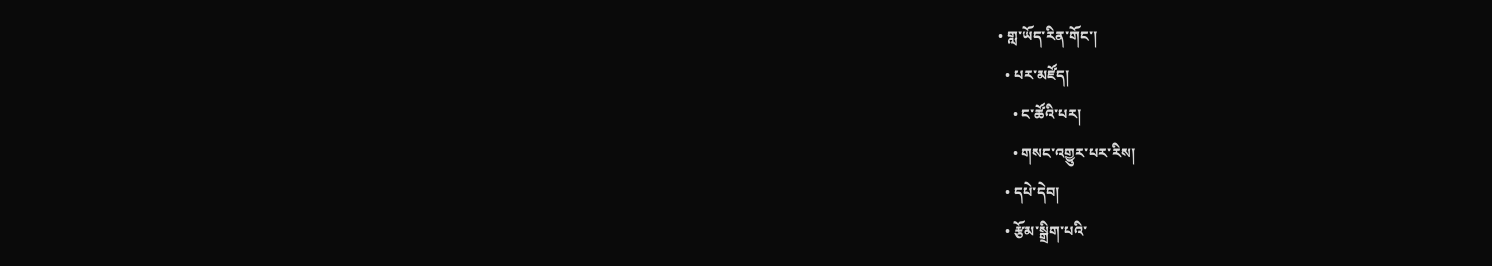• གླ་ཡོད་རིན་གོང་།
  • པར་མཛོད།
    • ང་ཚོའི་པར།
    • གསང་འགྱུར་པར་རིས།
  • དཔེ་དེབ།
  • རྩོམ་སྒྲིག་པའི་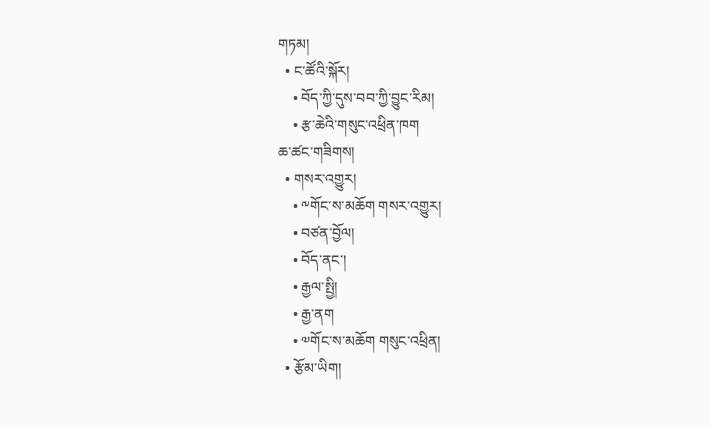གཏམ།
  • ང་ཚོའི་སྐོར།
    • བོད་ཀྱི་དུས་བབ་ཀྱི་བྱུང་རིམ།
    • རྩ་ཆེའི་གསུང་འཕྲིན་ཁག
ཆ་ཚང་གཟིགས།
  • གསར་འགྱུར།
    • ༸གོང་ས་མཆོག གསར་འགྱུར།
    • བཙན་བྱོལ།
    • བོད་ནང་།
    • རྒྱལ་སྤྱི།
    • རྒྱ་ནག
    • ༧གོང་ས་མཆོག གསུང་འཕྲིན།
  • རྩོམ་ཡིག།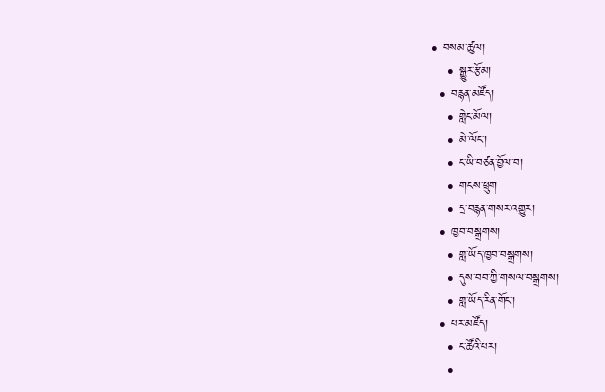• བསམ་ཚུལ།
    • སྒྱུར་རྩོམ།
  • བརྙན་མཛོད།
    • གླེང་མོལ།
    • མེ་ལོང་།
    • ང་ཡི་བཙན་བྱོལ་བ།
    • གངས་ཕྲུག
    • དྲ་བརྙན་གསར་འགྱུར།
  • ཁྱབ་བསྒྲགས།
    • གླ་ཡོད་ཁྱབ་བསྒྲགས།
    • དུས་བབ་ཀྱི་གསལ་བསྒྲགས།
    • གླ་ཡོད་རིན་གོང་།
  • པར་མཛོད།
    • ང་ཚོའི་པར།
    •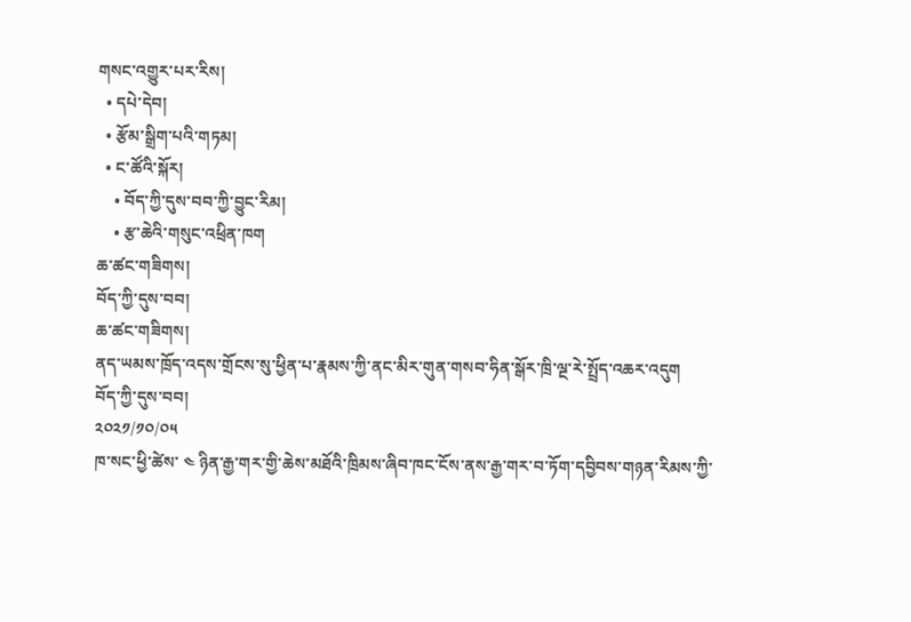གསང་འགྱུར་པར་རིས།
  • དཔེ་དེབ།
  • རྩོམ་སྒྲིག་པའི་གཏམ།
  • ང་ཚོའི་སྐོར།
    • བོད་ཀྱི་དུས་བབ་ཀྱི་བྱུང་རིམ།
    • རྩ་ཆེའི་གསུང་འཕྲིན་ཁག
ཆ་ཚང་གཟིགས།
བོད་ཀྱི་དུས་བབ།
ཆ་ཚང་གཟིགས།
ནད་ཡམས་ཁྲོད་འདས་གྲོངས་སུ་ཕྱིན་པ་རྣམས་ཀྱི་ནང་མིར་གུན་གསབ་ཧིན་སྒོར་ཁྲི་ལྔ་རེ་སྤྲོད་འཆར་འདུག
བོད་ཀྱི་དུས་བབ།
༢༠༢༡/༡༠/༠༥
ཁ་སང་ཕྱི་ཚེས་ ༤ ཉིན་རྒྱ་གར་གྱི་ཆེས་མཐོའི་ཁྲིམས་ཞིབ་ཁང་ངོས་ནས་རྒྱ་གར་བ་ཏོག་དབྱིབས་གཉན་རིམས་ཀྱི་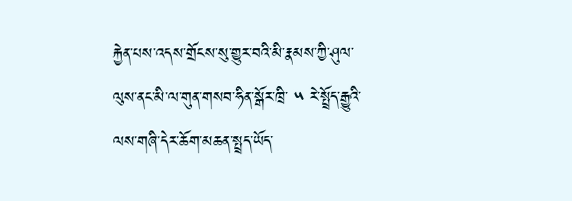རྐྱེན་པས་འདས་གྲོངས་སུ་གྱུར་བའི་མི་རྣམས་ཀྱི་ཤུལ་ལུས་ནང་མི་ལ་གུན་གསབ་ཧིན་སྒོར་ཁྲི་ ༥ རེ་སྤྲོད་རྒྱུའི་ལས་གཞི་དེར་ཆོག་མཆན་སྤྲད་ཡོད་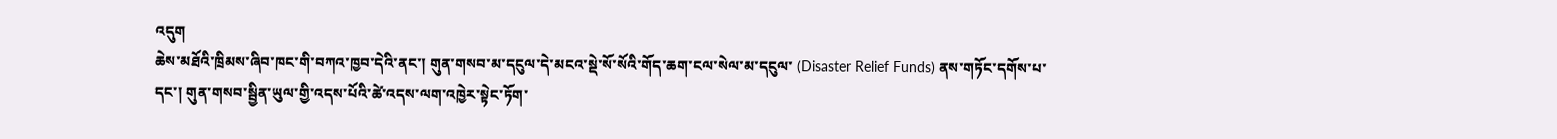འདུག
ཆེས་མཐོའི་ཁྲིམས་ཞིབ་ཁང་གི་བཀའ་ཁྱབ་དེའི་ནང་། གུན་གསབ་མ་དངུལ་དེ་མངའ་སྡེ་སོ་སོའི་གོད་ཆག་ངལ་སེལ་མ་དངུལ་ (Disaster Relief Funds) ནས་གཏོང་དགོས་པ་དང་། གུན་གསབ་སྦྱིན་ཡུལ་གྱི་འདས་པོའི་ཚེ་འདས་ལག་འཁྱེར་སྟེང་ཏོག་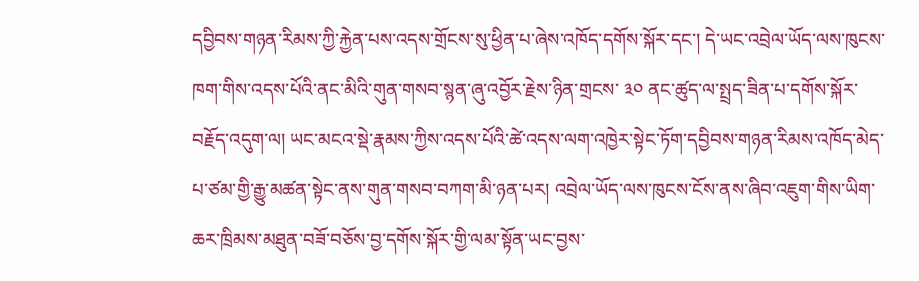དབྱིབས་གཉན་རིམས་ཀྱི་རྐྱེན་པས་འདས་གྲོངས་སུ་ཕྱིན་པ་ཞེས་འཁོད་དགོས་སྐོར་དང་། དེ་ཡང་འབྲེལ་ཡོད་ལས་ཁུངས་ཁག་གིས་འདས་པོའི་ནང་མིའི་གུན་གསབ་སྙན་ཞུ་འབྱོར་རྗེས་ཉིན་གྲངས་ ༣༠ ནང་ཚུད་ལ་སྤྲད་ཟིན་པ་དགོས་སྐོར་བརྗོད་འདུག་ལ། ཡང་མངའ་སྡེ་རྣམས་ཀྱིས་འདས་པོའི་ཚེ་འདས་ལག་འཁྱེར་སྟེང་ཏོག་དབྱིབས་གཉན་རིམས་འཁོད་མེད་པ་ཙམ་གྱི་རྒྱུ་མཚན་སྟེང་ནས་གུན་གསབ་བཀག་མི་ཉན་པར། འབྲེལ་ཡོད་ལས་ཁུངས་ངོས་ནས་ཞིབ་འཇུག་གིས་ཡིག་ཆར་ཁྲིམས་མཐུན་བཟོ་བཅོས་བྱ་དགོས་སྐོར་གྱི་ལམ་སྟོན་ཡང་བྱས་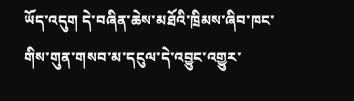ཡོད་འདུག དེ་བཞིན་ཆེས་མཐོའི་ཁྲིམས་ཞིབ་ཁང་གིས་གུན་གསབ་མ་དངུལ་དེ་འབྱུང་འགྱུར་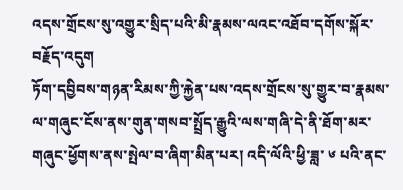འདས་གྲོངས་སུ་འགྱུར་སྲིད་པའི་མི་རྣམས་ལའང་འཐོབ་དགོས་སྐོར་བརྗོད་འདུག
ཏོག་དབྱིབས་གཉན་རིམས་ཀྱི་རྐྱེན་པས་འདས་གྲོངས་སུ་གྱུར་བ་རྣམས་ལ་གཞུང་ངོས་ནས་གུན་གསབ་སྤྲོད་རྒྱུའི་ལས་གཞི་དེ་ནི་ཐོག་མར་གཞུང་ཕྱོགས་ནས་སྤེལ་བ་ཞིག་མིན་པར། འདི་ལོའི་ཕྱི་ཟླ་ ༦ པའི་ནང་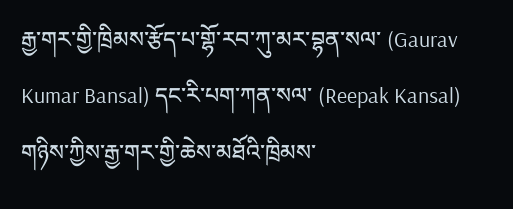རྒྱ་གར་གྱི་ཁྲིམས་རྩོད་པ་གྷོ་རབ་ཀུ་མར་བྷན་སལ་ (Gaurav Kumar Bansal) དང་རི་པག་ཀན་སལ་ (Reepak Kansal) གཉིས་ཀྱིས་རྒྱ་གར་གྱི་ཆེས་མཐོའི་ཁྲིམས་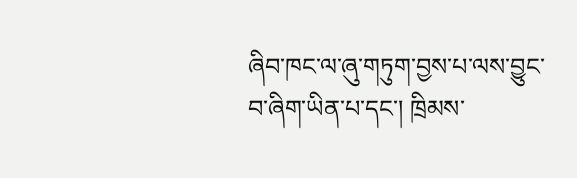ཞིབ་ཁང་ལ་ཞུ་གཏུག་བྱས་པ་ལས་བྱུང་བ་ཞིག་ཡིན་པ་དང་། ཁྲིམས་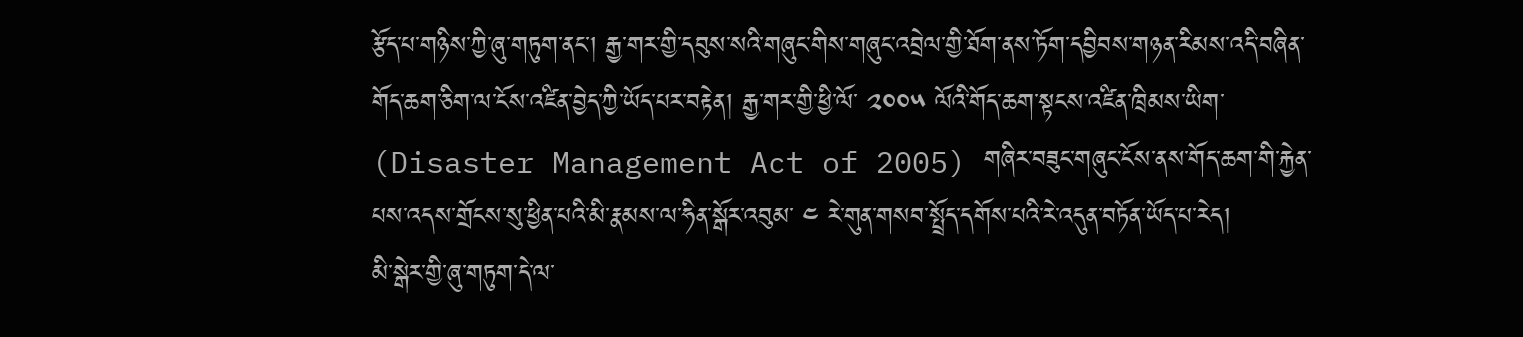རྩོད་པ་གཉིས་ཀྱི་ཞུ་གཏུག་ནང་། རྒྱ་གར་གྱི་དབུས་སའི་གཞུང་གིས་གཞུང་འབྲེལ་གྱི་ཐོག་ནས་ཏོག་དབྱིབས་གཉན་རིམས་འདི་བཞིན་གོད་ཆག་ཅིག་ལ་ངོས་འཛིན་བྱེད་ཀྱི་ཡོད་པར་བརྟེན། རྒྱ་གར་གྱི་ཕྱི་ལོ་ ༢༠༠༥ ལོའི་གོད་ཆག་སྟངས་འཛིན་ཁྲིམས་ཡིག་ (Disaster Management Act of 2005) གཞིར་བཟུང་གཞུང་ངོས་ནས་གོད་ཆག་གི་རྐྱེན་པས་འདས་གྲོངས་སུ་ཕྱིན་པའི་མི་རྣམས་ལ་ཧིན་སྒོར་འབུམ་ ༤ རེ་གུན་གསབ་སྤྲོད་དགོས་པའི་རེ་འདུན་བཏོན་ཡོད་པ་རེད།
མི་སྒེར་གྱི་ཞུ་གཏུག་དེ་ལ་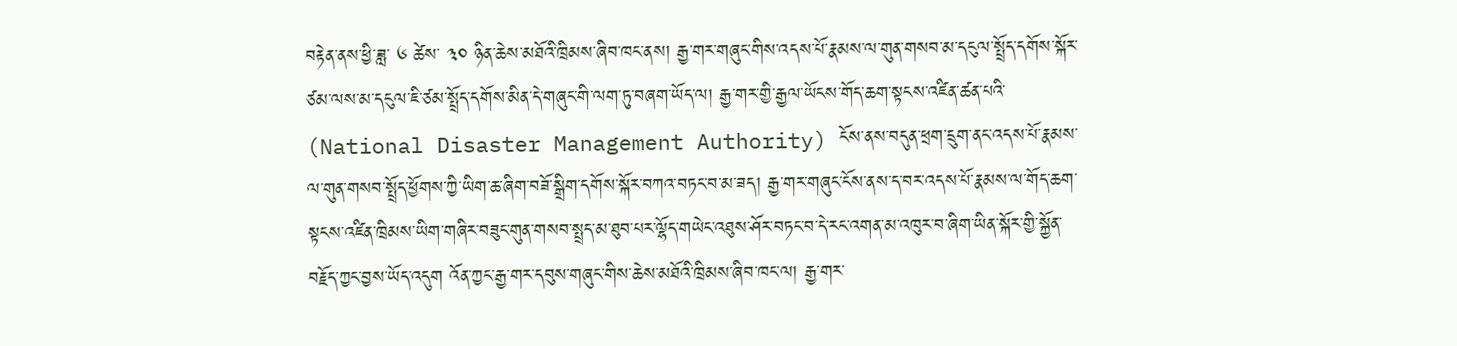བརྟེན་ནས་ཕྱི་ཟླ་ ༦ ཚེས་ ༣༠ ཉིན་ཆེས་མཐོའི་ཁྲིམས་ཞིབ་ཁང་ནས། རྒྱ་གར་གཞུང་གིས་འདས་པོ་རྣམས་ལ་གུན་གསབ་མ་དངུལ་སྤྲོད་དགོས་སྐོར་ཙམ་ལས་མ་དངུལ་ཇི་ཙམ་སྤྲོད་དགོས་མིན་དེ་གཞུང་གི་ལག་ཏུ་བཞག་ཡོད་ལ། རྒྱ་གར་གྱི་རྒྱལ་ཡོངས་གོད་ཆག་སྟངས་འཛིན་ཚན་པའི་ (National Disaster Management Authority) ངོས་ནས་བདུན་ཕྲག་དྲུག་ནང་འདས་པོ་རྣམས་ལ་གུན་གསབ་སྤྲོད་ཕྱོགས་ཀྱི་ཡིག་ཆ་ཞིག་བཟོ་སྒྲིག་དགོས་སྐོར་བཀའ་བཏང་བ་མ་ཟད། རྒྱ་གར་གཞུང་ངོས་ནས་ད་བར་འདས་པོ་རྣམས་ལ་གོད་ཆག་སྟངས་འཛིན་ཁྲིམས་ཡིག་གཞིར་བཟུང་གུན་གསབ་སྤྲད་མ་ཐུབ་པར་ལྷོད་གཡེང་འཐུས་ཤོར་བཏང་བ་དེ་རང་འགན་མ་འཁུར་བ་ཞིག་ཡིན་སྐོར་གྱི་སྐྱོན་བརྗོད་ཀྱང་བྱས་ཡོད་འདུག འོན་ཀྱང་རྒྱ་གར་དབུས་གཞུང་གིས་ཆེས་མཐོའི་ཁྲིམས་ཞིབ་ཁང་ལ། རྒྱ་གར་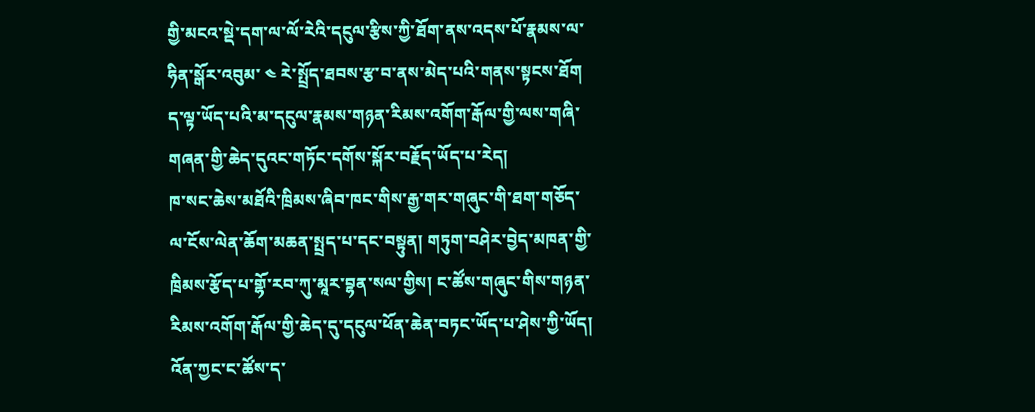གྱི་མངའ་སྡེ་དག་ལ་ལོ་རེའི་དངུལ་རྩིས་ཀྱི་ཐོག་ནས་འདས་པོ་རྣམས་ལ་ཧིན་སྒོར་འབུམ་ ༤ རེ་སྤྲོད་ཐབས་རྩ་བ་ནས་མེད་པའི་གནས་སྟངས་ཐོག ད་ལྟ་ཡོད་པའི་མ་དངུལ་རྣམས་གཉན་རིམས་འགོག་རྒོལ་གྱི་ལས་གཞི་གཞན་གྱི་ཆེད་དུའང་གཏོང་དགོས་སྐོར་བརྗོད་ཡོད་པ་རེད།
ཁ་སང་ཆེས་མཐོའི་ཁྲིམས་ཞིབ་ཁང་གིས་རྒྱ་གར་གཞུང་གི་ཐག་གཅོད་ལ་ངོས་ལེན་ཆོག་མཆན་སྤྲད་པ་དང་བསྟུན། གཏུག་བཤེར་བྱེད་མཁན་གྱི་ཁྲིམས་རྩོད་པ་གྷོ་རབ་ཀུ་མཱར་བྷན་སལ་གྱིས། ང་ཚོས་གཞུང་གིས་གཉན་རིམས་འགོག་རྒོལ་གྱི་ཆེད་དུ་དངུལ་ཕོན་ཆེན་བཏང་ཡོད་པ་ཤེས་ཀྱི་ཡོད། འོན་ཀྱང་ང་ཚོས་ད་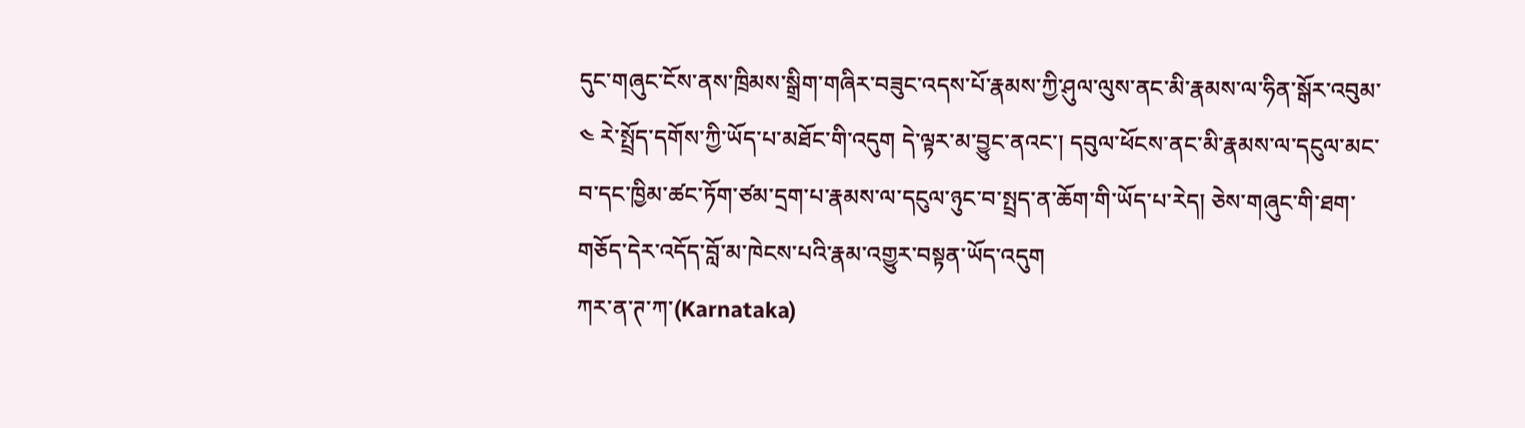དུང་གཞུང་ངོས་ནས་ཁྲིམས་སྒྲིག་གཞིར་བཟུང་འདས་པོ་རྣམས་ཀྱི་ཤུལ་ལུས་ནང་མི་རྣམས་ལ་ཧིན་སྒོར་འབུམ་ ༤ རེ་སྤྲོད་དགོས་ཀྱི་ཡོད་པ་མཐོང་གི་འདུག དེ་ལྟར་མ་བྱུང་ནའང་། དབུལ་ཕོངས་ནང་མི་རྣམས་ལ་དངུལ་མང་བ་དང་ཁྱིམ་ཚང་ཏོག་ཙམ་དྲག་པ་རྣམས་ལ་དངུལ་ཉུང་བ་སྤྲད་ན་ཆོག་གི་ཡོད་པ་རེད། ཅེས་གཞུང་གི་ཐག་གཅོད་དེར་འདོད་བློ་མ་ཁེངས་པའི་རྣམ་འགྱུར་བསྟན་ཡོད་འདུག
ཀར་ན་ཊ་ཀ་(Karnataka)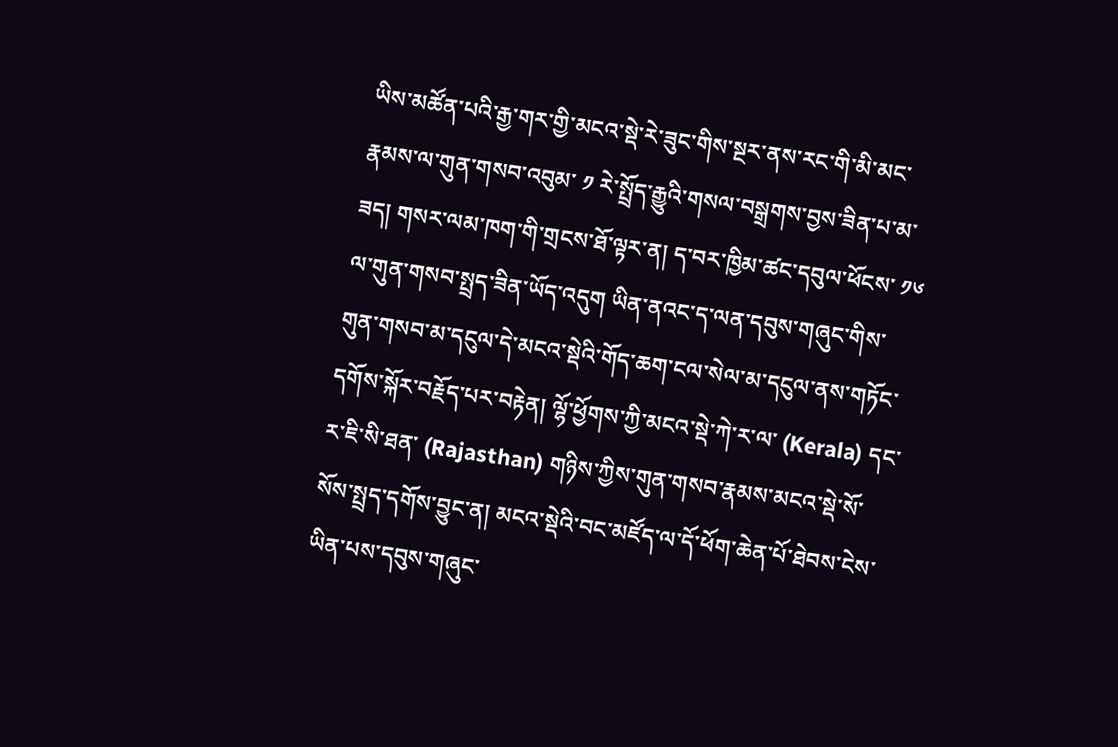ཡིས་མཚོན་པའི་རྒྱ་གར་གྱི་མངའ་སྡེ་རེ་ཟུང་གིས་སྔར་ནས་རང་གི་མི་མང་རྣམས་ལ་གུན་གསབ་འབུམ་ ༡ རེ་སྤྲོད་རྒྱུའི་གསལ་བསྒྲགས་བྱས་ཟིན་པ་མ་ཟད། གསར་ལམ་ཁག་གི་གྲངས་ཐོ་ལྟར་ན། ད་བར་ཁྱིམ་ཚང་དབུལ་ཕོངས་ ༡༦ ལ་གུན་གསབ་སྤྲད་ཟིན་ཡོད་འདུག ཡིན་ནའང་ད་ལན་དབུས་གཞུང་གིས་གུན་གསབ་མ་དངུལ་དེ་མངའ་སྡེའི་གོད་ཆག་ངལ་སེལ་མ་དངུལ་ནས་གཏོང་དགོས་སྐོར་བརྗོད་པར་བརྟེན། ལྷོ་ཕྱོགས་ཀྱི་མངའ་སྡེ་ཀེ་ར་ལ་ (Kerala) དང་ར་ཇི་སི་ཐན་ (Rajasthan) གཉིས་ཀྱིས་གུན་གསབ་རྣམས་མངའ་སྡེ་སོ་སོས་སྤྲད་དགོས་བྱུང་ན། མངའ་སྡེའི་བང་མཛོད་ལ་དོ་ཕོག་ཆེན་པོ་ཐེབས་ངེས་ཡིན་པས་དབུས་གཞུང་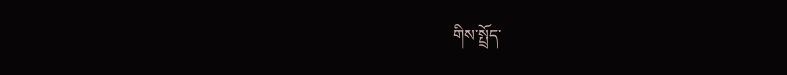གིས་སྤྲོད་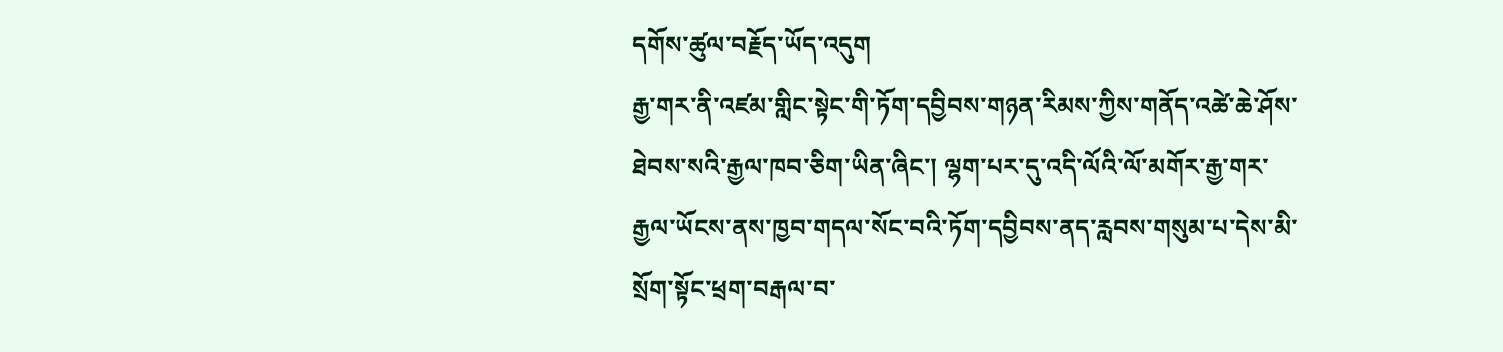དགོས་ཚུལ་བརྗོད་ཡོད་འདུག
རྒྱ་གར་ནི་འཛམ་གླིང་སྟེང་གི་ཏོག་དབྱིབས་གཉན་རིམས་ཀྱིས་གནོད་འཚེ་ཆེ་ཤོས་ཐེབས་སའི་རྒྱལ་ཁབ་ཅིག་ཡིན་ཞིང་། ལྷག་པར་དུ་འདི་ལོའི་ལོ་མགོར་རྒྱ་གར་རྒྱལ་ཡོངས་ནས་ཁྱབ་གདལ་སོང་བའི་ཏོག་དབྱིབས་ནད་རླབས་གསུམ་པ་དེས་མི་སྲོག་སྟོང་ཕྲག་བརྒལ་བ་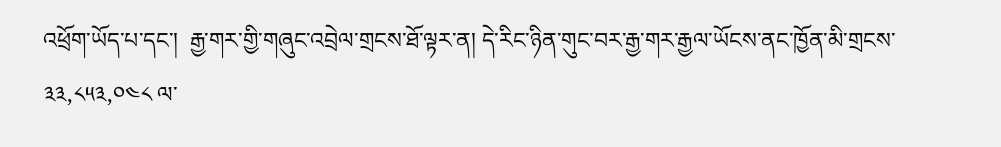འཕྲོག་ཡོད་པ་དང་།  རྒྱ་གར་གྱི་གཞུང་འབྲེལ་གྲངས་ཐོ་ལྟར་ན། དེ་རིང་ཉིན་གུང་བར་རྒྱ་གར་རྒྱལ་ཡོངས་ནང་ཁྱོན་མི་གྲངས་ ༣༣,༨༥༣,༠༤༨ ལ་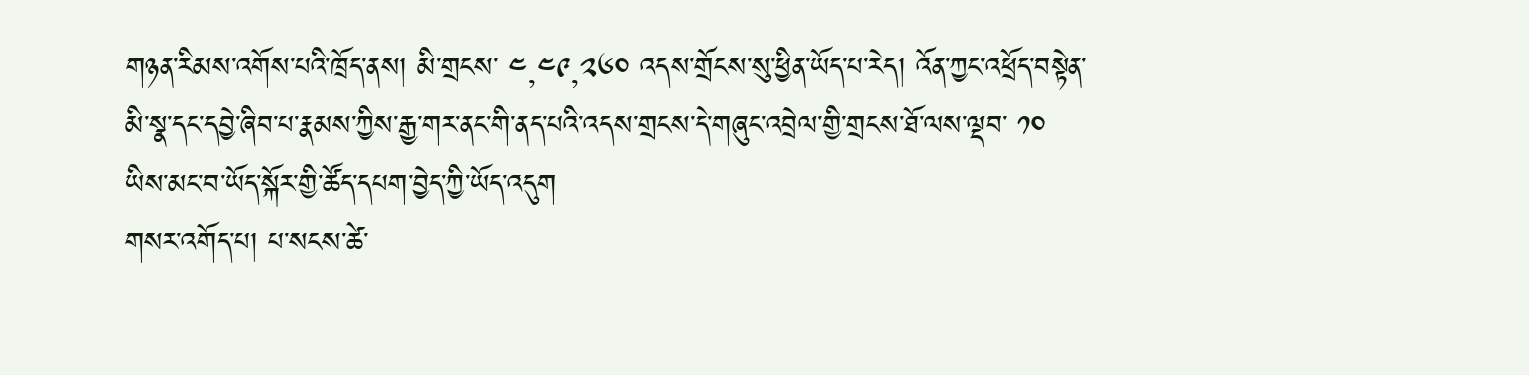གཉན་རིམས་འགོས་པའི་ཁྲོད་ནས། མི་གྲངས་ ༤,༤༩,༢༦༠ འདས་གྲོངས་སུ་ཕྱིན་ཡོད་པ་རེད། འོན་ཀྱང་འཕྲོད་བསྟེན་མི་སྣ་དང་དབྱེ་ཞིབ་པ་རྣམས་ཀྱིས་རྒྱ་གར་ནང་གི་ནད་པའི་འདས་གྲངས་དེ་གཞུང་འབྲེལ་གྱི་གྲངས་ཐོ་ལས་ལྡབ་ ༡༠ ཡིས་མང་བ་ཡོད་སྐོར་གྱི་ཚོད་དཔག་བྱེད་ཀྱི་ཡོད་འདུག
གསར་འགོད་པ། པ་སངས་ཚེ་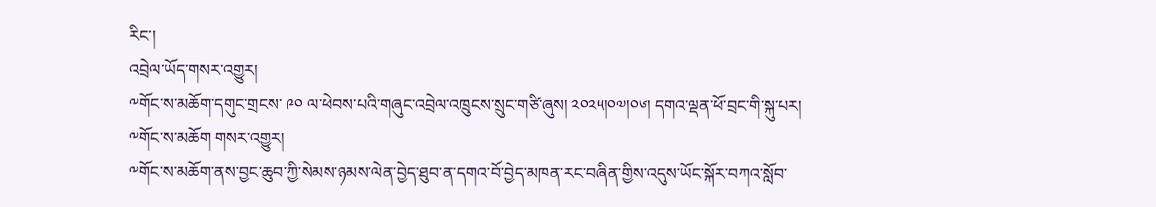རིང་།
འབྲེལ་ཡོད་གསར་འགྱུར།
༸གོང་ས་མཆོག་དགུང་གྲངས་ ༩༠ ལ་ཕེབས་པའི་གཞུང་འབྲེལ་འཁྲུངས་སྲུང་གཙི་ཞུས། ༢༠༢༥།༠༧།༠༦། དགའ་ལྡན་ཕོ་བྲང་གི་སྐུ་པར།
༸གོང་ས་མཆོག གསར་འགྱུར།
༸གོང་ས་མཆོག་ནས་བྱང་ཆུབ་ཀྱི་སེམས་ཉམས་ལེན་བྱེད་ཐུབ་ན་དགའ་བོ་བྱེད་མཁན་རང་བཞིན་གྱིས་འདུས་ཡོང་སྐོར་བཀའ་སློབ་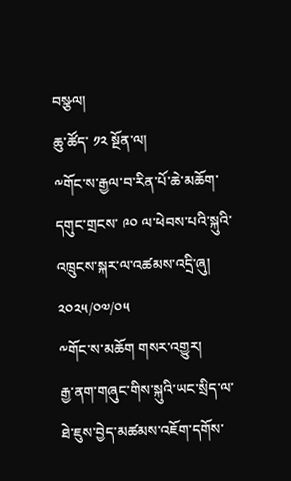བསྩལ།
ཆུ་ཚོད་ ༡༢ སྔོན་ལ།
༸གོང་ས་རྒྱལ་བ་རིན་པོ་ཆེ་མཆོག་དགུང་གྲངས་ ༩༠ ལ་ཕེབས་པའི་སྐུའི་འཁྲུངས་སྐར་ལ་འཚམས་འདྲི་ཞུ།
༢༠༢༥/༠༧/༠༥
༸གོང་ས་མཆོག གསར་འགྱུར།
རྒྱ་ནག་གཞུང་གིས་སྐུའི་ཡང་སྲིད་ལ་ཐེ་ཇུས་བྱེད་མཚམས་འཇོག་དགོས་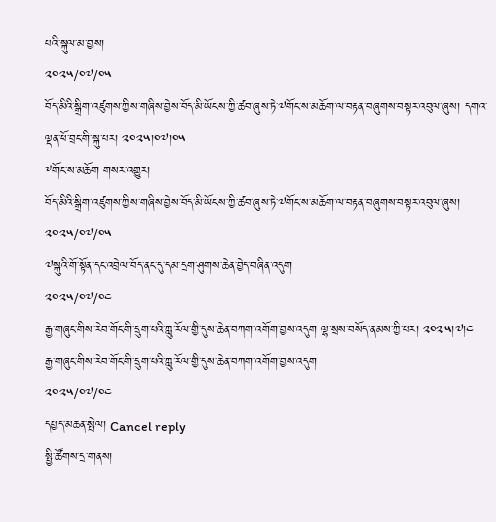པའི་སྐུལ་མ་བྱས།
༢༠༢༥/༠༧/༠༥
བོད་མིའི་སྒྲིག་འཛུགས་ཀྱིས་གཞིས་བྱེས་བོད་མི་ཡོངས་ཀྱི་ཚབ་ཞུས་ཏེ་༧གོང་ས་མཆོག་ལ་བརྟན་བཞུགས་བསྟར་འབུལ་ཞུས། དགའ་ལྡན་ཕོ་བྲང་གི་སྐུ་པར། ༢༠༢༥།༠༧།༠༥
༸གོང་ས་མཆོག གསར་འགྱུར།
བོད་མིའི་སྒྲིག་འཛུགས་ཀྱིས་གཞིས་བྱེས་བོད་མི་ཡོངས་ཀྱི་ཚབ་ཞུས་ཏེ་༧གོང་ས་མཆོག་ལ་བརྟན་བཞུགས་བསྟར་འབུལ་ཞུས།
༢༠༢༥/༠༧/༠༥
༧སྐུའི་གོ་སྟོན་དང་འབྲེལ་བོད་ནང་དུ་དམ་དྲག་ཤུགས་ཆེན་བྱེད་བཞིན་འདུག
༢༠༢༥/༠༧/༠༤
རྒྱ་གཞུང་གིས་རེབ་གོང་གི་དྲུག་པའི་ཀླུ་རོལ་གྱི་དུས་ཆེན་བཀག་འགོག་བྱས་འདུག ལྷ་སྲས་བསོད་ནམས་ཀྱི་པར། ༢༠༢༥།༧།༤
རྒྱ་གཞུང་གིས་རེབ་གོང་གི་དྲུག་པའི་ཀླུ་རོལ་གྱི་དུས་ཆེན་བཀག་འགོག་བྱས་འདུག
༢༠༢༥/༠༧/༠༤
དཔྱད་མཆན་སྤེལ། Cancel reply
སྤྱི་ཚོགས་དྲ་གནས།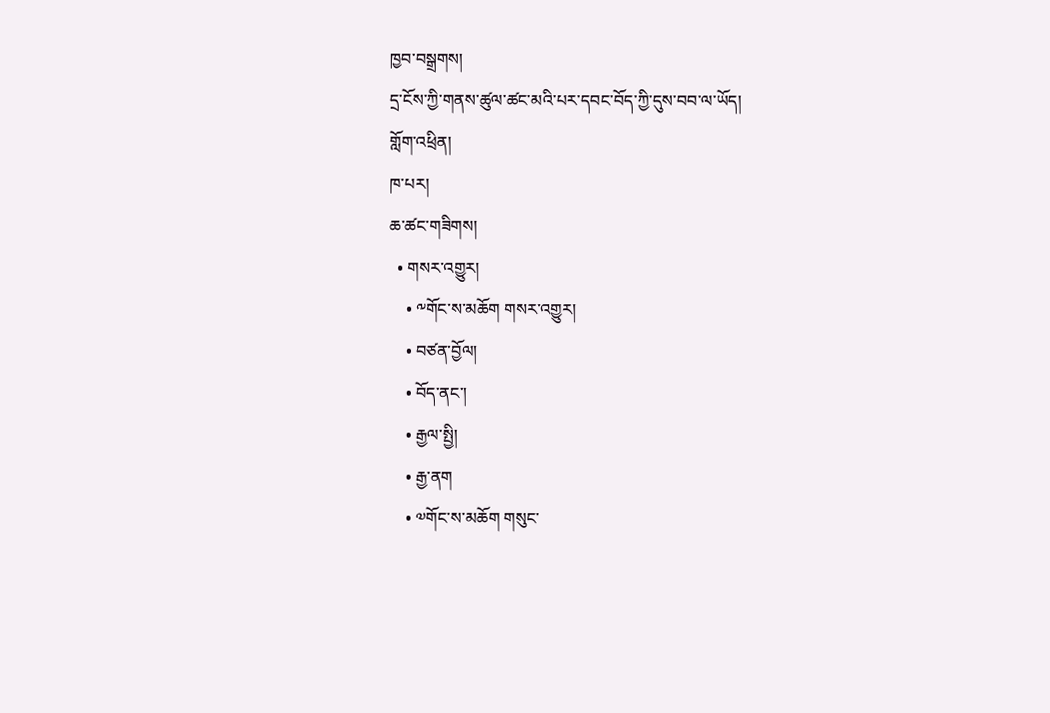ཁྱབ་བསྒྲགས།
དྲ་ངོས་ཀྱི་གནས་ཚུལ་ཚང་མའི་པར་དབང་བོད་ཀྱི་དུས་བབ་ལ་ཡོད།
གློག་འཕྲིན།
ཁ་པར།
ཆ་ཚང་གཟིགས།
  • གསར་འགྱུར།
    • ༸གོང་ས་མཆོག གསར་འགྱུར།
    • བཙན་བྱོལ།
    • བོད་ནང་།
    • རྒྱལ་སྤྱི།
    • རྒྱ་ནག
    • ༧གོང་ས་མཆོག གསུང་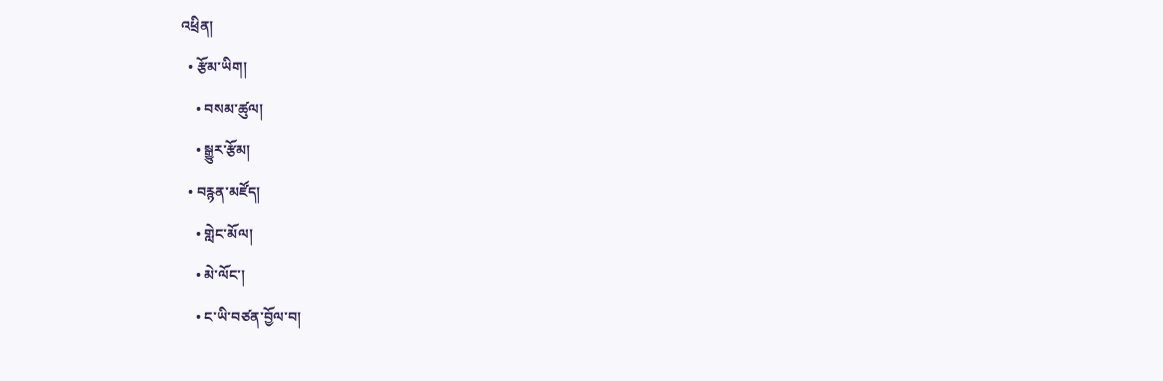འཕྲིན།
  • རྩོམ་ཡིག།
    • བསམ་ཚུལ།
    • སྒྱུར་རྩོམ།
  • བརྙན་མཛོད།
    • གླེང་མོལ།
    • མེ་ལོང་།
    • ང་ཡི་བཙན་བྱོལ་བ།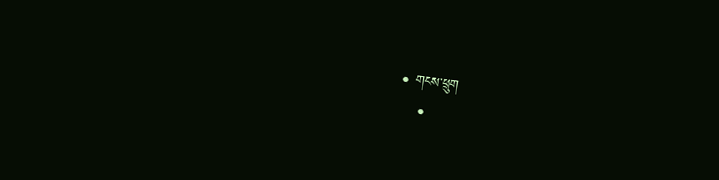• གངས་ཕྲུག
    •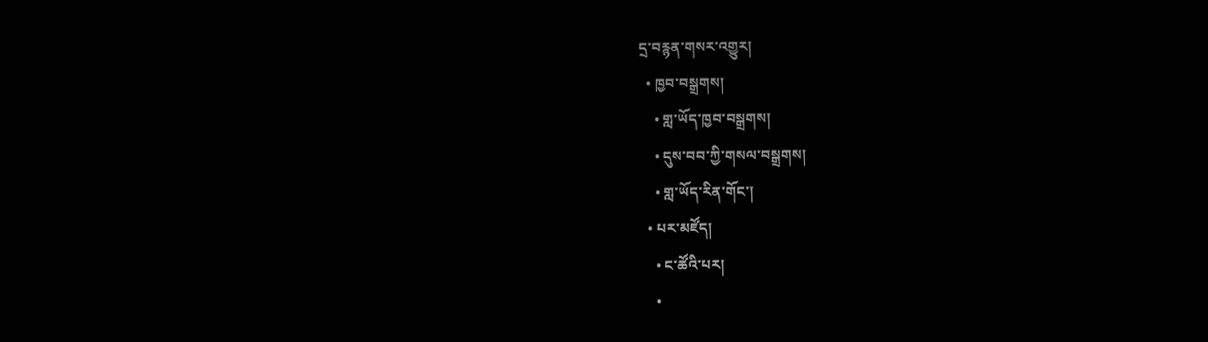དྲ་བརྙན་གསར་འགྱུར།
  • ཁྱབ་བསྒྲགས།
    • གླ་ཡོད་ཁྱབ་བསྒྲགས།
    • དུས་བབ་ཀྱི་གསལ་བསྒྲགས།
    • གླ་ཡོད་རིན་གོང་།
  • པར་མཛོད།
    • ང་ཚོའི་པར།
    •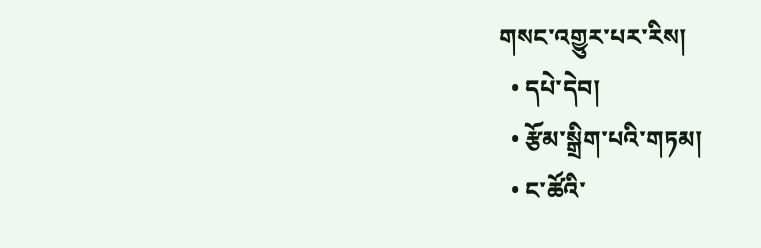གསང་འགྱུར་པར་རིས།
  • དཔེ་དེབ།
  • རྩོམ་སྒྲིག་པའི་གཏམ།
  • ང་ཚོའི་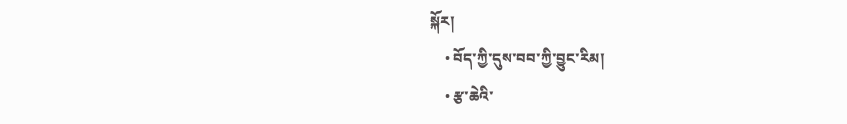སྐོར།
    • བོད་ཀྱི་དུས་བབ་ཀྱི་བྱུང་རིམ།
    • རྩ་ཆེའི་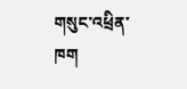གསུང་འཕྲིན་ཁག